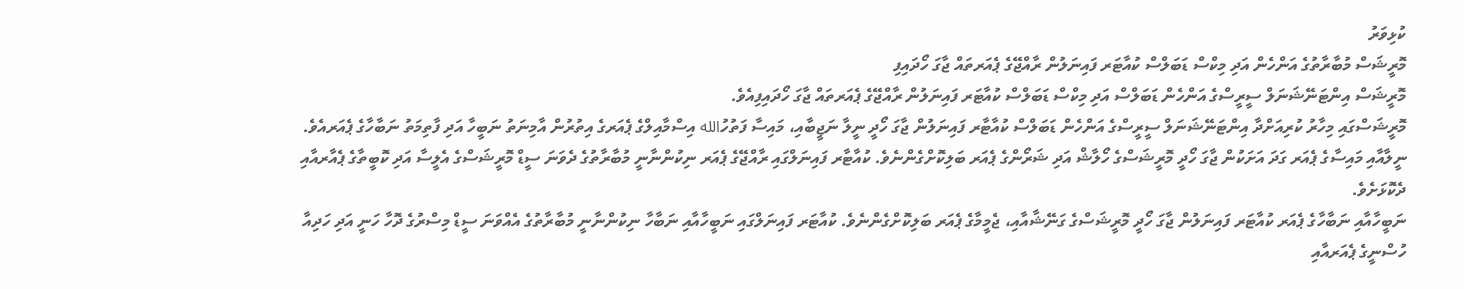ކުޅިވަރު
މޮރީޝަސް މުބާރާތުގެ އަންހެން އަދި މިކްސް ޑަބަލްސް ކުއާޓަރ ފައިނަލުން ރާއްޖޭގެ ޕެއަރތައް ޖާގަ ހޯދައިފި
މޮރީޝަސް އިންޓަނޭޝަނަލް ސީރީސްގެ އަންހެން ޑަބަލްސް އަދި މިކްސް ޑަބަލްސް ކުއާޓަރ ފައިނަލުން ރާއްޖޭގެ ޕެއަރތައް ޖާގަ ހޯދައިފިއެވެ.
މޮރީޝަސްގައި މިހާރު ކުރިއަށްދާ އިންޓަނޭޝަނަލް ސީރީސްގެ އަންހެން ޑަބަލްސް ކުއާޓާރ ފައިނަލުން ޖާގަ ހޯދީ ނީލާ ނަޖީބާއި، މައިސާ ފަތުހުالله އިސްމާއިލްގެ ޕެއަރގެ އިތުރުން އާމިނަތު ނަބީހާ އަދި ފާތިމަތު ނަބާހާގެ ޕެއަރއެވެ.
ނީލާއާއި މައިސާގެ ޕެއަރ ގަދަ އަށަކުން ޖާގަ ހޯދީ މޮރީޝަސްގެ ހޯލާޝް އަދި ޝަރޯންގެ ޕެއަރ ބަލިކޮށްގެންނެވެ. ކުއާޓާރ ފައިނަލްގައި ރާއްޖޭގެ ޕެއަރ ނިކުންނާނީ މުބާރާތުގެ ދެވަނަ ސީޑް މޮރީޝަސްގެ އެލީސާ އަދި ކޮބީތާގެ ޕެއާރއާއި ދެކޮޅަށެވެ.
ނަބީހާއާއި ނަބާހާގެ ޕެއަރ ކުއާޓަރ ފައިނަލުން ޖާގަ ހޯދީ މޮރީޝަސްގެ ގަނޭޝާއާއި، ޖެމީމާގެ ޕެއަރ ބަލިކޮށްގެންނެވެ. ކުއާޓަރ ފައިނަލްގައި ނަބީހާއާއި ނަބާހާ ނިކުންނާނީ މުބާރާތުގެ އެއްވަނަ ސީޑް މިސްރުގެ ދޮހާ ހަނީ އަދި ހަދިއާ ހުސްނީގެ ޕެއަރއާއި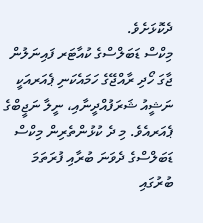ދެކޮޅަށެވެ.
މިކްސް ޑަބަލްސްގެ ކުއާޓަރ ފައިނަލުން ޖާގަ ހޯދި ރާއްޖޭގެ ހަމައެކަނި ޕެއަރއަކީ ނަޝީއު ޝަރަފުއްދީނާއި، ނީލާ ނަޖީބްގެ ޕެއަރއެވެ. މި ދެ ކުޅުންތެރިން މިކްސް ޑަބަލްސްގެ ދެވަނަ ބުރާއި ފުރަތަމަ ބުރުގައި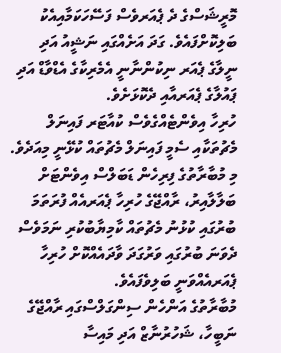މޮރީޝަސްގެ ދެ ޕެއަރވެސް ފަސޭހަކަމާއިއެކު ބަލިކޮށްފައެވެ. ގަދަ އަށެއްގައި ނަޝީއު އަދި ނީލާގެ ޕެއަރ ނިކުންނާނީ އެމެރިކާގެ އެޑްވާޑް އަދި ޕައުލާގެ ޕެއަރއާއި ދެކޮޅަށެވެ.
ހުރިހާ އިވެންޓެއްގެވެސް ކުއާޓަރ ފައިނަލް މެޗުތަކާއި ސެމީ ފައިނަލް މެޗުތައް ކުޅޭނީ މިއަދެވެ.
މި މުބާރާތުގެ ފިރިހެން ޑަބަލްސް އިވެންޓަށް ބަލާލާއިރު، ރާއްޖޭގެ ހުރިހާ ޕެއަރއެއް ފުރަތަމަ ބުރުގައި ކުޅުނު މެޗުތައް ކާމިޔާބުކުރި ނަމަވެސް ދެވަނަ ބުރުގައި ވަރުގަދަ ވާދައެއްކޮށް ހުރިހާ ޕެއަރއެއްވަނީ ބަލިވެފައެވެ.
މުބާރާތުގެ އަންހެން ސިންގަލްސްގައި ރާއްޖޭގެ ނަބީހާ، ޝަހުރުނާޒް އަދި މައިސާ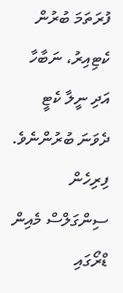ފުރަތަމަ ބުރުން ކެޓިއިރު، ނަބާހާ އަދި ނީލާ ކެޓީ ދެވަނަ ބުރުންނެވެ. ފިރިހެން ސިންގަލްސް މެއިން ޑްރޯގައި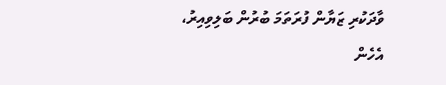ވާދަކުރި ޒަޔާން ފުރަތަމަ ބުރުން ބަލިވިއިރު، އެހެން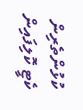ކުޅުންތެރިން ކެޓީ ކޮލިފައިން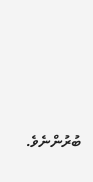ބުރުންނެވެ.